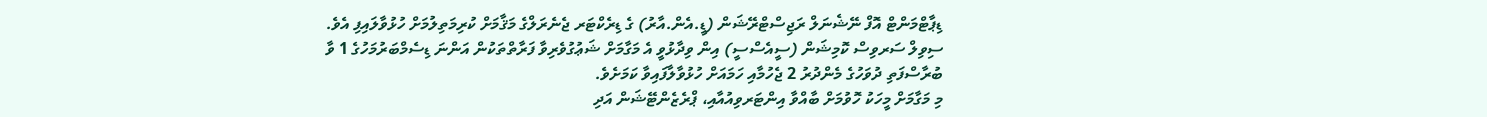ޑިޕާޓްމަންޓް އޮފް ނޭޝެނަލް ރަޖިސްޓްރޭޝަން (ޑީ.އެން.އާރު) ގެ ޑިރެކްޓަރ ޖެނެރަލްގެ މަޤާމަށް ކުރިމަތިލުމަށް ހުޅުވާލައިފި އެވެ.
ސިވިލް ސަރވިސް ކޮމިޝަން (ސީއެސްސީ) އިން ވިދާޅުވީ އެ މަގާމަށް ޝަޢުގުވެރިވާ ފަރާތްތަކުން އަންނަ ޑިސެމްބަރުމަހުގެ 1 ވާ ބުރާސްފަތި ދުވަހުގެ މެންދުރު 2 ޖެހުމާއި ހަމައަށް ހުޅުވާލާފައިވާ ކަމަށެވެ.
މި މަގާމަށް މީހަކު ހޮވުމަށް ބާއްވާ އިންޓަރވިއުއާއި، ޕްރެޒެންޓޭޝަން އަދި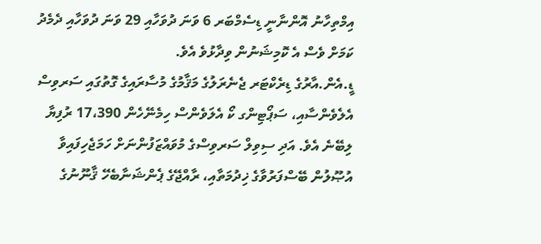އިމްތިހާނު އޮންނާނީ ޑިސެމްބަރ 6 ވަނަ ދުވަހާއި 29 ވަނަ ދުވަހާއި ދެމެދު ކަމަށް ވެސް އެ ކޮމިޝަނުން ވިދާޅުވެ އެވެ.
ޑީ.އެން.އާރުގެ ޑިރެކްޓަރ ޖެނެރަލުގެ މަޤާމުގެ މުސާރައިގެ ގޮތުގައި ސަރވިސް އެލެވެންސާއި، ސަޕޯޓިންގ ކޯ އެލަވެންސް ހިމެނޭހެން 17،390 ރުފިޔާ ލިބޭނެ އެވެ. އަދި ސިވިލް ސަރވިސްގެ މުވައްޒަފުންނަށް ހަމަޖެހިފައިވާ އުޞޫލުން ބޭސްފަރުވާގެ ޚިދުމަތާއި، ރާއްޖޭގެ ޕެންޝަނާބެހޭ ޤާނޫނުގެ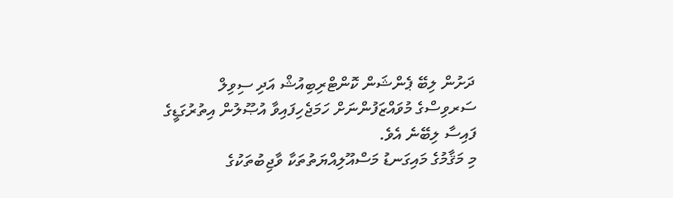ދަށުން ލިބޭ ޕެންޝަން ކޮންޓްރިބިއުޝް އަދި ސިވިލް ސަރވިސްގެ މުވައްޒަފުންނަށް ހަމަޖެހިފައިވާ އުޞޫލުން އިތުރުގަޑީގެ ފައިސާ ލިބޭނެ އެވެ.
މި މަޤާމުގެ މައިގަނޑު މަސްއޫލިއްޔަތުތަކާ ވާޖިބުތަކުގެ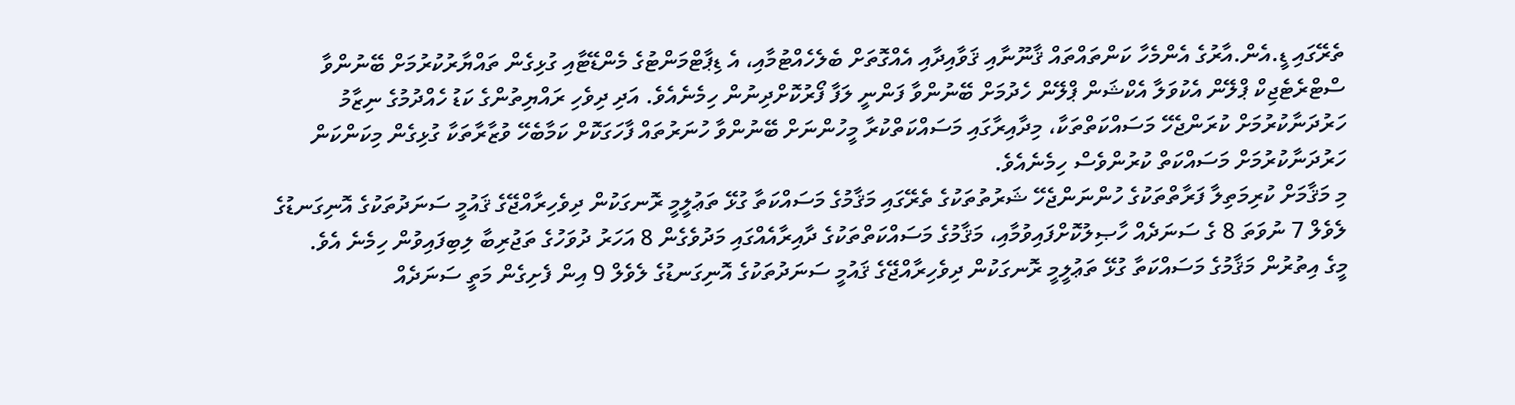ތެރޭގައި ޑީ.އެން.އާރުގެ އެންމެހާ ކަންތައްތައް ޤާނޫނާއި ޤަވާއިދާއި އެއްގޮތަށް ބެލެހެއްޓުމާއި، އެ ޑިޕާޓްމަންޓުގެ މެންޑޭޓާއި ގުޅިގެން ތައްޔާރުކުރުމަށް ބޭނުންވާ ސްޓްރެޓެޖިކް ޕްލޭން އެކުވަލާ އެކްޝަން ޕްލޭން ހެދުމަށް ބޭނުންވާ ފަންނީ ލަފާ ފޯރުކޮށްދިނުން ހިމެނެއެވެ. އަދި ދިވެހި ރައްޔިތުންގެ ކަޑު ހެއްދުމުގެ ނިޒާމު ހަރުދަނާކުރުމަށް ކުރަންޖެހޭ މަސައްކަތްތަކާ، މިދާއިރާގައި މަސައްކަތްކުރާ މީހުންނަށް ބޭނުންވާ ހުނަރުތައް ފާހަގަކޮށް ކަމާބެހޭ ވުޒާރާތަކާ ގުޅިގެން މިކަންކަން ހަރުދަނާކުރުމަށް މަސައްކަތް ކުރުންވެސް ހިމެނެއެވެ.
މި މަޤާމަށް ކުރިމަތިލާ ފަރާތްތަކުގެ ހުންނަންޖެހޭ ޝަރުތުތަކުގެ ތެރޭގައި މަޤާމުގެ މަސައްކަތާ ގުޅޭ ތަޢުލީމީ ރޮނގަކުން ދިވެހިރާއްޖޭގެ ޤައުމީ ސަނަދުތަކުގެ އޮނިގަނޑުގެ ލެވެލް 7 ނުވަތަ 8 ގެ ސަނަދެއް ހާޞިލުކޮށްފައިވުމާއި، މަޤާމުގެ މަސައްކަތްތަކުގެ ދާއިރާއެއްގައި މަދުވެގެން 8 އަހަރު ދުވަހުގެ ތަޖުރިބާ ލިބިފައިވުން ހިމެނެ އެވެ.
މީގެ އިތުރުން މަޤާމުގެ މަސައްކަތާ ގުޅޭ ތަޢުލީމީ ރޮނގަކުން ދިވެހިރާއްޖޭގެ ޤައުމީ ސަނަދުތަކުގެ އޮނިގަނޑުގެ ލެވެލް 9 އިން ފެށިގެން މަތީ ސަނަދެއް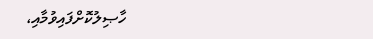ހާޞިލުކޮށްފައިވުމާއި،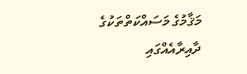މަޤާމުގެ މަސައްކަތްތަކުގެ ދާއިރާއެއްގައި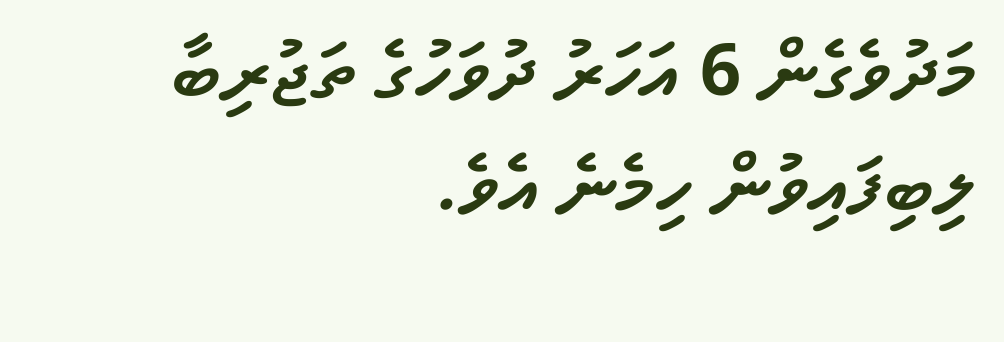މަދުވެގެން 6 އަހަރު ދުވަހުގެ ތަޖުރިބާ ލިބިފައިވުން ހިމެނެ އެވެ.